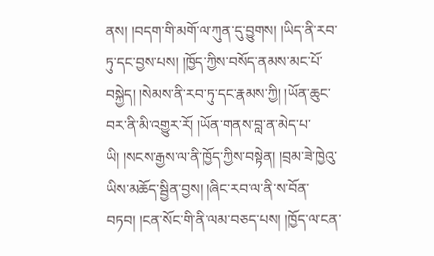ནས། །བདག་གི་མགོ་ལ་ཀུན་དུ་བྱུགས། །ཡིད་ནི་རབ་ཏུ་དང་བྱས་པས། །ཁྱོད་ཀྱིས་བསོད་ནམས་མང་པོ་བསྐྱེད། །སེམས་ནི་རབ་ཏུ་དང་རྣམས་ཀྱི། །ཡོན་ཆུང་བར་ནི་མི་འགྱུར་རོ། །ཡོན་གནས་བླ་ན་མེད་པ་ཡི། །སངས་རྒྱས་ལ་ནི་ཁྱོད་ཀྱིས་བསྟེན། །བྲམ་ཟེ་ཁྱེའུ་ཡིས་མཆོད་སྦྱིན་བྱས། །ཞིང་རབ་ལ་ནི་ས་བོན་བཏབ། །ངན་སོང་གི་ནི་ལམ་བཅད་པས། །ཁྱོད་ལ་ངན་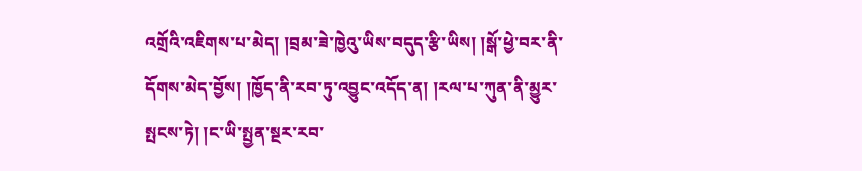འགྲོའི་འཇིགས་པ་མེད། །བྲམ་ཟེ་ཁྱེའུ་ཡིས་བདུད་རྩི་ཡིས། །སྒོ་ཕྱེ་བར་ནི་དོགས་མེད་བྱོས། །ཁྱོད་ནི་རབ་ཏུ་འབྱུང་འདོད་ན། །རལ་པ་ཀུན་ནི་མྱུར་སྤངས་ཏེ། །ང་ཡི་སྤྱན་སྔར་རབ་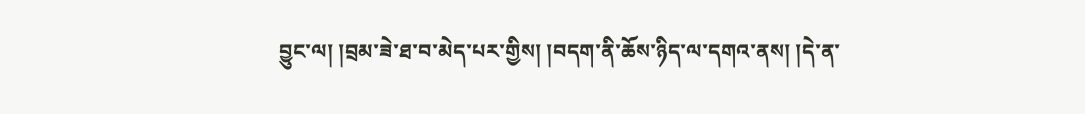བྱུང་ལ། །བྲམ་ཟེ་ཐ་བ་མེད་པར་གྱིས། །བདག་ནི་ཆོས་ཉིད་ལ་དགའ་ནས། །དེ་ན་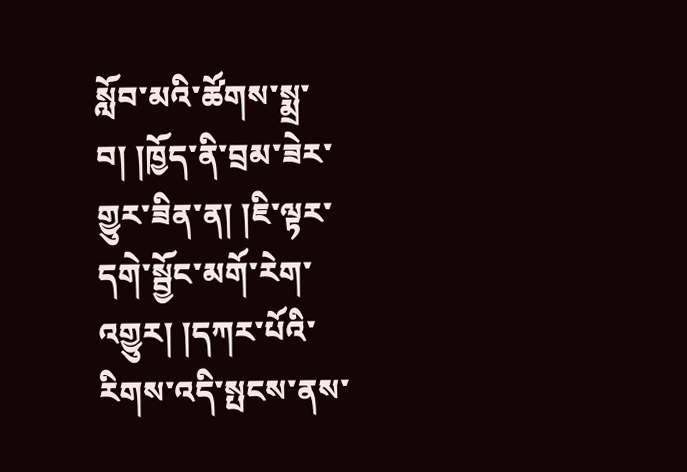སློབ་མའི་ཚོགས་སྨྲ་བ། །ཁྱོད་ནི་བྲམ་ཟེར་གྱུར་ཟིན་ན། །ཇི་ལྟར་དགེ་སྦྱོང་མགོ་རེག་འགྱུར། །དཀར་པོའི་རིགས་འདི་སྤངས་ནས་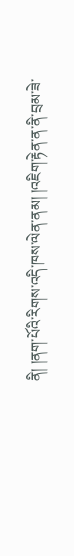ནི། །ནག་པོའི་རིགས་འདི་ཁས་ལེན་ནམ། །འཇིག་རྟེན་ན་ནི་བྲམ་ཟེ་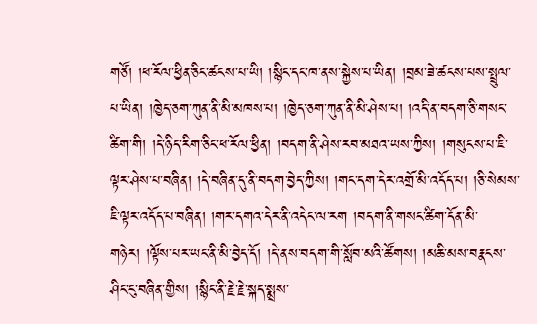གཙོ། །ཕ་རོལ་ཕྱིན་ཅིང་ཚངས་པ་ཡི། །སྙིང་དང་ཁ་ནས་སྐྱེས་པ་ཡིན། །བྲམ་ཟེ་ཚངས་པས་སྤྲུལ་པ་ཡིན། །ཁྱེད་ཅག་ཀུན་ནི་མི་མཁས་པ། །ཁྱེད་ཅག་ཀུན་ནི་མི་ཤེས་པ། །འདི་ན་བདག་ཅི་གསང་ཚིག་གི། །དེ་ཉིད་རིག་ཅིང་ཕ་རོལ་ཕྱིན། །བདག་ནི་ཤེས་རབ་མཐའ་ཡས་ཀྱིས། །གསུངས་པ་ཇི་ལྟར་ཤེས་པ་བཞིན། །དེ་བཞིན་དུ་ནི་བདག་བྱེད་ཀྱིས། །གང་དག་དེར་འགྲོ་མི་འདོད་པ། །ཅི་སེམས་ཇི་ལྟར་འདོད་པ་བཞིན། །གར་དགའ་དེར་ནི་འདེང་ལ་རག །བདག་ནི་གསང་ཚིག་དོན་མི་གཉེར། །ལྟོས་པར་ཡང་ནི་མི་བྱེད་དོ། །དེ་ནས་བདག་གི་སློབ་མའི་ཚོགས། །མཆི་མས་བརྣངས་ཤིང་ངུ་བཞིན་གྱིས། །སྙིང་ནི་རྗེ་རྗེ་སྐད་སྨྲས་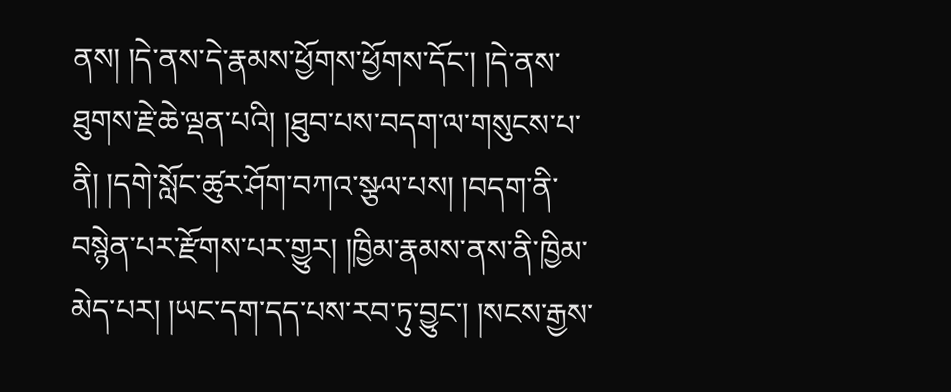ནས། །དེ་ནས་དེ་རྣམས་ཕྱོགས་ཕྱོགས་དོང་། །དེ་ནས་ཐུགས་རྗེ་ཆེ་ལྡན་པའི། །ཐུབ་པས་བདག་ལ་གསུངས་པ་ནི། །དགེ་སློང་ཚུར་ཤོག་བཀའ་སྩལ་པས། །བདག་ནི་བསྙེན་པར་རྫོགས་པར་གྱུར། །ཁྱིམ་རྣམས་ནས་ནི་ཁྱིམ་མེད་པར། །ཡང་དག་དད་པས་རབ་ཏུ་བྱུང་། །སངས་རྒྱས་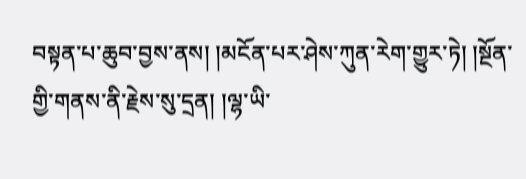བསྟན་པ་ཆུབ་བྱས་ནས། །མངོན་པར་ཤེས་ཀུན་རེག་གྱུར་ཏེ། །སྔོན་གྱི་གནས་ནི་རྗེས་སུ་དྲན། །ལྷ་ཡི་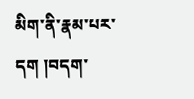མིག་ནི་རྣམ་པར་དག །བདག་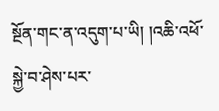སྔོན་གང་ན་འདུག་པ་ཡི། །འཆི་འཕོ་སྐྱེ་བ་ཤེས་པར་